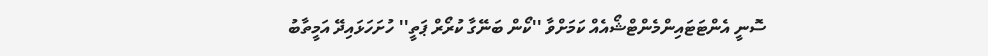ސޮނީ އެންޓަޓައިންމެންޓްޝޯއެއް ކަމަށްވާ ''ކޯން ބަނޭގާ ކުރޯރް ޕަތީ'' ހުށަހަޅައިދޭ އަމީތާބު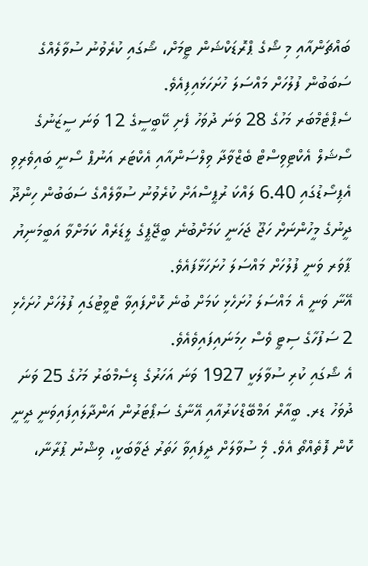ބައްޗަންއާއި މި ޝޯގެ ޕްރޮޑަކްޝަން ޓީމަށް، ޝޯގައި ކުރެވުނު ސުވާލެއްގެ ސަބަބުން ފުލުހަށް މައްސަލަ ހުށަހަޅައިފިއެވެ.
ސެޕްޓެމްބަރ މަހުގެ 28 ވަނަ ދުވަހު ފެށި ކޭބީސީގެ 12 ވަނަ ސީޒަނުގެ ސޯޝަލް އެކްޓިވިސްޓް ބެޒްވާދާ ވިލްސަންއާއި އެކްޓަރ އަނުޕް ސޯނީ ބައިވެރިވި އެޕިސޯޑުގައި 6.40 ލައްކަ ރުޕީސްއަށް ކުރެވުނު ސުވާލެއްގެ ސަބަބުން ހިންދޫ ދީނުގެ މީހުންނަށް ހަޖޫ ޖަހަނީ ކަމަށްބުނެ ބީޖޭޕީގެ ލީޑަރެއް ކަމަށްވާ އަބީމަނިޔު ޕާވަރ ވަނީ ފުލުހަށް މައްސަލަ ހުށަހަޅާފައެވެ.
އޭނާ ވަނީ އެ މައްސަލަ ހުށަހެޅި ކަމަށް ބުނެ ކޮށްފައިވާ ޓްވީޓުގައި ފުލުހަށް ހުށަހެޅި 2 ސަފުހާގެ ސިޓީ ވެސް ހިމަނައިފައިވެއެވެ.
އެ ޝޯގައި ކުރި ސުވާލަކީ 1927 ވަނަ އަހަރުގެ ޑިސެމްބަރު މަހުގެ 25 ވަނަ ދުވަހު ޑރ. ބީއާރް އަމްބޭޑްކަރުއާއި އޭނާގެ ސަޕޯޓަރުން އަންދާލައިފައިވަނީ ދީނީ ކޮން ފޮތެއްތޯ އެވެ. މިެ ސުވާލަށް ދީފައިވާ ހަތަރު ޖަވާބަކީ، ވިޝްނު ޕުރާނާ،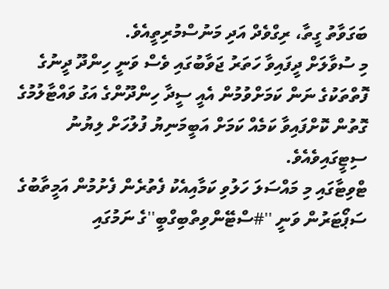ބަގަވާތު ގީތާ، ރިގްވެދް އަދި މަނުސްމުރިތީއެވެ.
މި ސުވާލަށް ދީފައިވާ ހަތަރު ޖަވާބުގައި ވެސް ވަނީ ހިންދޫ ދީނުގެ ފޮތްތަކުގެ ނަން ކަމަށްވުމުން އެއީ ސީދާ ހިންދޫންގެ އަގު ވައްޓާލުމުގެ ގޮތުން ކޮށްފައިވާ ކަމެއް ކަމަށް އަބީމަނިޔު ފުލުހަށް ލިޔުނު ސިޓީގައިވެއެވެ.
ޓްވިޓާގައި މި މައްސަލަ ހަލުވި ކަމާއިއެކު ފެތުރެން ފެށުމުން އަމީތާބުގެ ސަޕޯޓަރުން ވަނީ ''#ސްޓޭންވިތްބިގްބީ''ގެ ނަމުގައި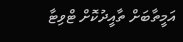އަމީތާބަށް ތާއީދުކޮށް ޓްވިޓާ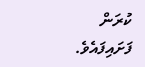ކުރަން ފަށައިފައެވެ.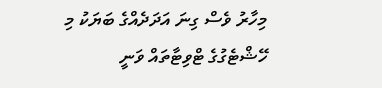މިހާރު ވެސް ގިނަ އަދަދެއްގެ ބަޔަކު މި ހޭޝްޓެގުގެ ޓްވިޓާތައް ވަނީ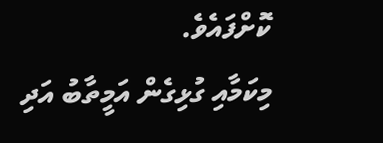ކޮށްފައެވެ.
މިކަމާއި ގުޅިގެން އަމީތާބު އަދި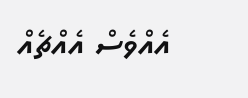އެއްވެސް އެއްޗެއް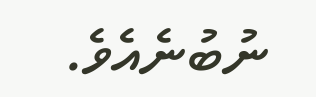ނުބުނެއެވެ.